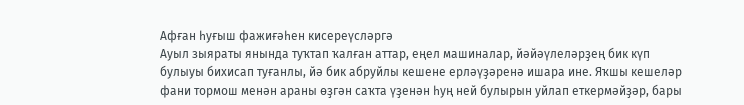Афған һуғыш фажиғәһен кисереүсләргә
Ауыл зыяраты янында туҡтап ҡалған аттар, еңел машиналар, йәйәүлеләрҙең бик күп булыуы бихисап туғанлы, йә бик абруйлы кешене ерләүҙәренә ишара ине. Яҡшы кешеләр фани тормош менән араны өҙгән саҡта үҙенән һуң ней булырын уйлап еткермәйҙәр, бары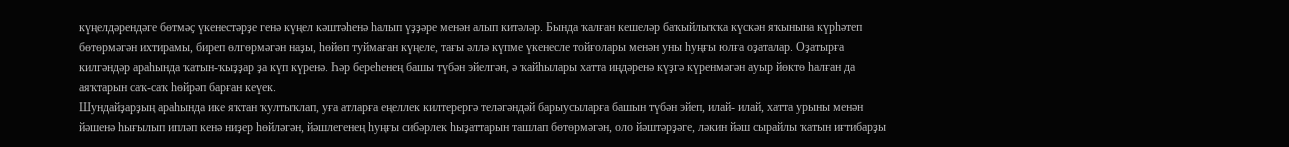күңелдәрендәге бөтмәҫ үкенестәрҙе генә күңел кәштәһенә һалып үҙҙәре менән алып китәләр. Бында ҡалған кешеләр баҡыйлыҡҡа күскән яҡынына күрһәтеп бөтөрмәгән ихтирамы, биреп өлгөрмәгән наҙы, һөйөп туймаған күңеле, тағы әллә күпме үкенесле тойғолары менән уны һуңғы юлға оҙаталар. Оҙатырға килгәндәр араһында ҡатын-ҡыҙҙар ҙа күп күренә. Һәр береһенең башы түбән эйелгән, ә ҡайһылары хатта иңдәренә күҙгә күренмәгән ауыр йөктө һалған да аяҡтарын саҡ-саҡ һөйрәп барған кеүек.
Шундайҙарҙың араһында ике яҡтан ҡултыҡлап, уға атларға еңеллек килтерергә теләгәндәй барыусыларға башын түбән эйеп, илай- илай, хатта урыны менән йәшенә һығылып ипләп кенә ниҙер һөйләгән, йәшлегенең һуңғы сибәрлек һыҙаттарын ташлап бөтөрмәгән, оло йәштәрҙәге, ләкин йәш сырайлы ҡатын иғтибарҙы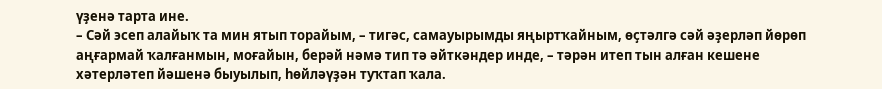үҙенә тарта ине.
– Сәй эсеп алайыҡ та мин ятып торайым, – тигәс, самауырымды яңыртҡайным, өҫтәлгә сәй әҙерләп йөрөп аңғармай ҡалғанмын, моғайын, берәй нәмә тип тә әйткәндер инде, – тәрән итеп тын алған кешене хәтерләтеп йәшенә быуылып, һөйләүҙән туҡтап ҡала.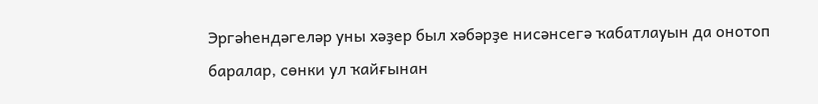Эргәһендәгеләр уны хәҙер был хәбәрҙе нисәнсегә ҡабатлауын да онотоп баралар, сөнки ул ҡайғынан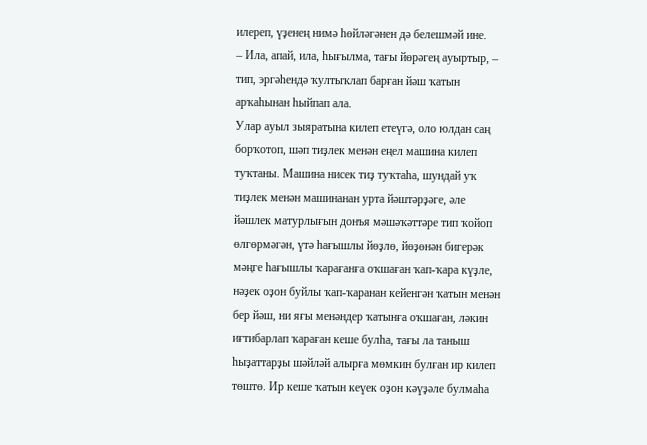илереп, үҙенең нимә һөйләгәнен дә белешмәй ине.
– Ила, апай, ила, һығылма, тағы йөрәгең ауыртыр, – тип, эргәһендә ҡултыҡлап барған йәш ҡатын арҡаһынан һыйпап ала.
Улар ауыл зыяратына килеп етеүгә, оло юлдан саң борҡотоп, шәп тиҙлек менән еңел машина килеп туҡтаны. Машина нисек тиҙ туҡтаһа, шундай уҡ тиҙлек менән машинанан урта йәштәрҙәге, әле йәшлек матурлығын донъя мәшәҡәттәре тип ҡойоп өлгөрмәгән, үтә һағышлы йөҙлө, йөҙөнән бигерәк мәңге һағышлы ҡарағанға оҡшаған ҡап-ҡара күҙле, нәҙек оҙон буйлы ҡап-ҡаранан кейенгән ҡатын менән бер йәш, ни яғы менәндер ҡатынға оҡшаған, ләкин иғтибарлап ҡараған кеше булһа, тағы ла таныш һыҙаттарҙы шәйләй алырға мөмкин булған ир килеп төштө. Ир кеше ҡатын кеүек оҙон кәүҙәле булмаһа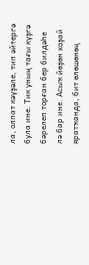ла, олпат кәүҙәле, тип әйтергә була ине. Тик уның тағы күҙгә бәрелеп торған бер билдәһе лә бар ине. Асыҡ йөҙөн хоҙай яратҡанда, бит өлөшөнөң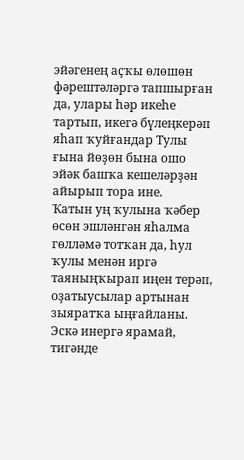эйәгенең аҫҡы өлөшөн фәрештәләргә тапшырған да, улары һәр икеһе тартып, икегә бүлеңкерәп яһап ҡуйғандар Тулы ғына йөҙөн бына ошо эйәк башҡа кешеләрҙән айырып тора ине.
Ҡатын уң ҡулына ҡәбер өсөн эшләнгән яһалма гөлләмә тотҡан да, һул ҡулы менән иргә таяныңҡырап иңен терәп, оҙатыусылар артынан зыяратҡа ыңғайланы. Эскә инергә ярамай, тигәнде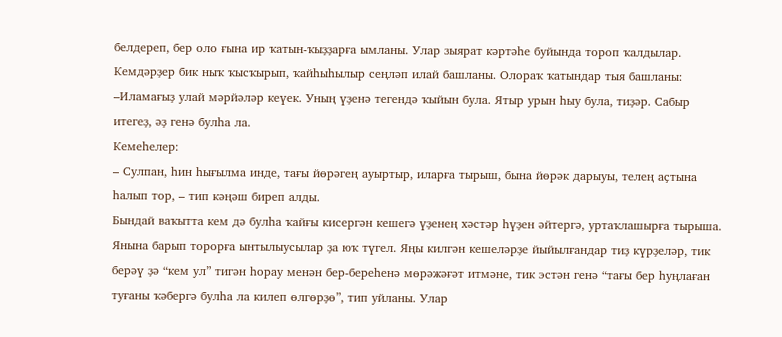белдереп, бер оло ғына ир ҡатын-ҡыҙҙарға ымланы. Улар зыярат кәртәһе буйында тороп ҡалдылар. Кемдәрҙер бик ныҡ ҡысҡырып, ҡайһыһылыр сеңләп илай башланы. Олораҡ ҡатындар тыя башланы:
–Иламағыҙ улай мәрйәләр кеүек. Уның үҙенә тегендә ҡыйын була. Ятыр урын һыу була, тиҙәр. Сабыр итегеҙ, әҙ генә булһа ла.
Кемеһелер:
– Сулпан, һин һығылма инде, тағы йөрәгең ауыртыр, иларға тырыш, бына йөрәк дарыуы, телең аҫтына һалып тор, – тип кәңәш биреп алды.
Бындай ваҡытта кем дә булһа ҡайғы кисергән кешегә үҙенең хәстәр һүҙен әйтергә, уртаҡлашырға тырыша. Янына барып торорға ынтылыусылар ҙа юҡ түгел. Яңы килгән кешеләрҙе йыйылғандар тиҙ күрҙеләр, тик берәү ҙә “кем ул” тигән һорау менән бер-береһенә мөрәжәғәт итмәне, тик эстән генә “тағы бер һуңлаған туғаны ҡәбергә булһа ла килеп өлгөрҙө”, тип уйланы. Улар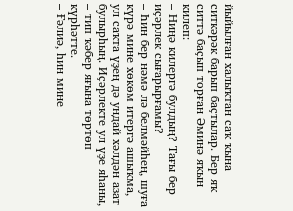йыйылған халыҡтан саҡ ҡына ситкәрәк барып баҫтылар. Бер яҡ ситтә баҫып торған Әминә яҡын килеп:
– Ниңә килергә булдың? Тағы бер иҫәрлек сығарырғамы?
– Һин бер нәмә лә белмәйһең, шуға күрә мине хөкөм итергә ашыҡма, ул саҡта үҙең дә ундай хәлдән азат булырһың. Иҫәрлекте ул үҙе яһаны, – тип ҡәбер яғына төртөп күрһәтте.
– Ғәлиә, һин мине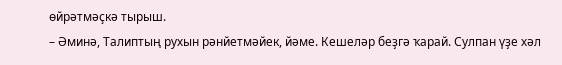өйрәтмәҫкә тырыш.
– Әминә, Талиптың рухын рәнйетмәйек, йәме. Кешеләр беҙгә ҡарай. Сулпан үҙе хәл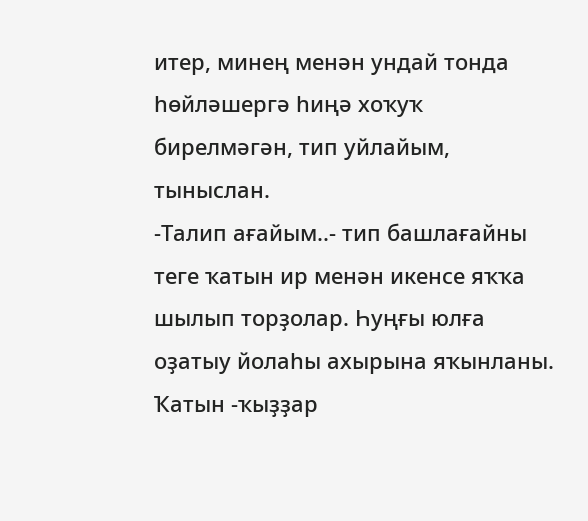итер, минең менән ундай тонда һөйләшергә һиңә хоҡуҡ бирелмәгән, тип уйлайым, тыныслан.
-Талип ағайым..- тип башлағайны теге ҡатын ир менән икенсе яҡҡа шылып торҙолар. Һуңғы юлға оҙатыу йолаһы ахырына яҡынланы. Ҡатын -ҡыҙҙар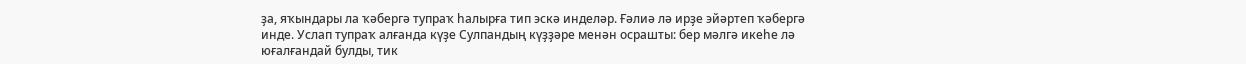ҙа, яҡындары ла ҡәбергә тупраҡ һалырға тип эскә инделәр. Ғәлиә лә ирҙе эйәртеп ҡәбергә инде. Услап тупраҡ алғанда күҙе Сулпандың күҙҙәре менән осрашты: бер мәлгә икеһе лә юғалғандай булды, тик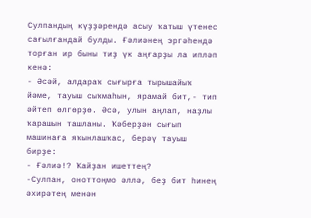Сулпандың күҙҙәрендә асыу ҡатыш үтенес сағылғандай булды. Ғәлиәнең эргәһендә торған ир быны тиҙ үк аңғарҙы ла ипләп кенә:
- Әсәй, алдараҡ сығырға тырышайыҡ йәме, тауыш сыҡмаһын, ярамай бит,- тип әйтеп өлгөрҙө. Әсә, улын аңлап, наҙлы ҡарашын ташланы. Ҡәберҙән сығып машинаға яҡынлашҡас, берәү тауыш бирҙе:
- Ғәлиә!? Ҡайҙан ишеттең?
-Сулпан, оноттоңмо әллә, беҙ бит һинең әхирәтең менән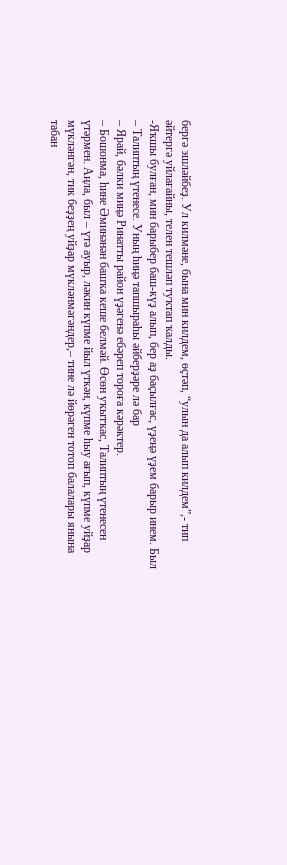бергә эшләйбеҙ. Ул килмәне, бына мин килдем, өҫтәп, “улын да алып килдем”,- тип әйтергә уйлағайны, телен тешләп туҡтап ҡалды.
-Яҡшы булған, мин барыбер баш-күҙ алып, бер аҙ баҫылғас, үҙеңә үҙем барыр инем. Был – Талиптың үтенесе. Уның һиңә тапшыраһы әйберҙәре лә бар
– Ярай, бәлки миңә Ринатты район үҙәгенә ебәреп тороға кәрәктер.
– Бошонма, һине Әминәнән башҡа кеше белмәй. Өсөн уҡытҡас, Талиптың үтенесен үтәрмен. Аңла, был – үтә ауыр, ләкин күпме йыл үткән, күпме һыу ағып, күпме уйҙар мүкләнгән, тик беҙҙең уйҙар мүкләнмәгәндер,– тине лә йөрәген тотоп балалары янына табан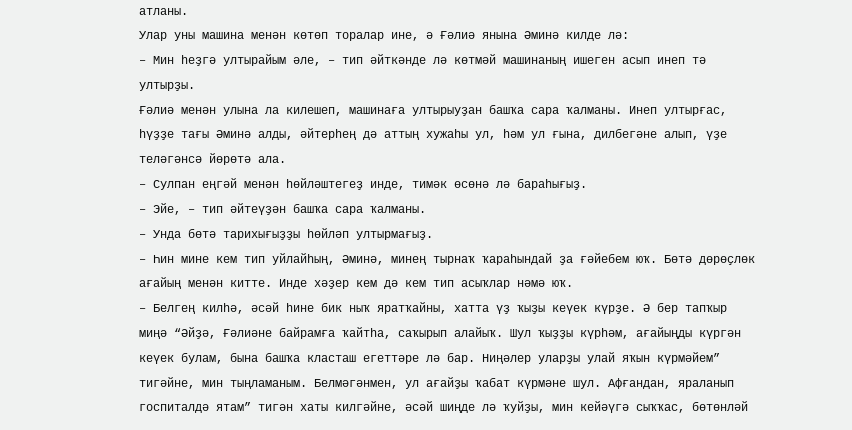атланы.
Улар уны машина менән көтөп торалар ине, ә Ғәлиә янына Әминә килде лә:
– Мин һеҙгә ултырайым әле, – тип әйткәнде лә көтмәй машинаның ишеген асып инеп тә ултырҙы.
Ғәлиә менән улына ла килешеп, машинаға ултырыуҙан башҡа сара ҡалманы. Инеп ултырғас, һүҙҙе тағы Әминә алды, әйтерһең дә аттың хужаһы ул, һәм ул ғына, дилбегәне алып, үҙе теләгәнсә йөрөтә ала.
– Сулпан еңгәй менән һөйләштегеҙ инде, тимәк өсөнә лә бараһығыҙ.
– Эйе, – тип әйтеүҙән башҡа сара ҡалманы.
– Унда бөтә тарихығыҙҙы һөйләп ултырмағыҙ.
– Һин мине кем тип уйлайһың, Әминә, минең тырнаҡ ҡараһындай ҙа ғәйебем юҡ. Бөтә дөрөҫлөк ағайың менән китте. Инде хәҙер кем дә кем тип асыҡлар нәмә юҡ.
– Белгең килһә, әсәй һине бик ныҡ яратҡайны, хатта үҙ ҡыҙы кеүек күрҙе. Ә бер тапҡыр миңә “Әйҙә, Ғәлиәне байрамға ҡайтһа, саҡырып алайыҡ. Шул ҡыҙҙы күрһәм, ағайыңды күргән кеүек булам, бына башҡа класташ егеттәре лә бар. Ниңәлер уларҙы улай яҡын күрмәйем” тигәйне, мин тыңламаным. Белмәгәнмен, ул ағайҙы ҡабат күрмәне шул. Афғандан, яраланып госпиталдә ятам” тигән хаты килгәйне, әсәй шиңде лә ҡуйҙы, мин кейәүгә сыҡҡас, бөтөнләй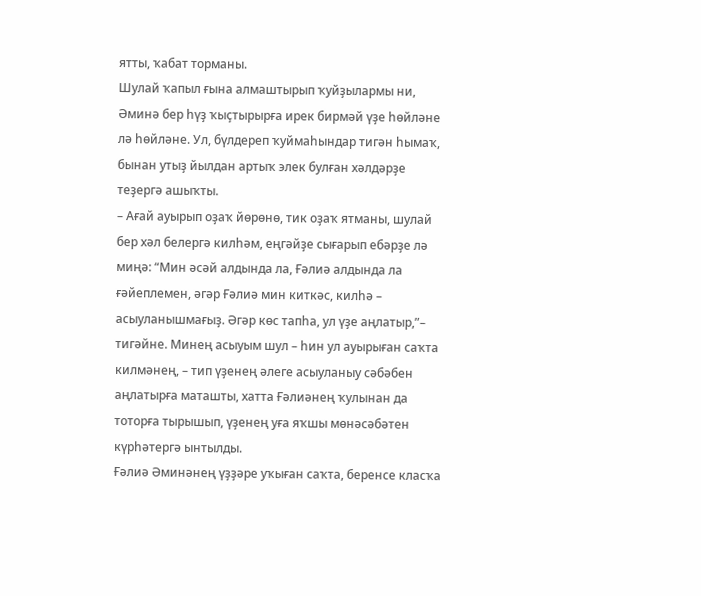ятты, ҡабат торманы.
Шулай ҡапыл ғына алмаштырып ҡуйҙылармы ни, Әминә бер һүҙ ҡыҫтырырға ирек бирмәй үҙе һөйләне лә һөйләне. Ул, бүлдереп ҡуймаһындар тигән һымаҡ, бынан утыҙ йылдан артыҡ элек булған хәлдәрҙе теҙергә ашыҡты.
– Ағай ауырып оҙаҡ йөрөнө, тик оҙаҡ ятманы, шулай бер хәл белергә килһәм, еңгәйҙе сығарып ебәрҙе лә миңә: “Мин әсәй алдында ла, Ғәлиә алдында ла ғәйеплемен, әгәр Ғәлиә мин киткәс, килһә – асыуланышмағыҙ. Әгәр көс тапһа, ул үҙе аңлатыр,”– тигәйне. Минең асыуым шул – һин ул ауырыған саҡта килмәнең, – тип үҙенең әлеге асыуланыу сәбәбен аңлатырға маташты, хатта Ғәлиәнең ҡулынан да тоторға тырышып, үҙенең уға яҡшы мөнәсәбәтен күрһәтергә ынтылды.
Ғәлиә Әминәнең үҙҙәре уҡыған саҡта, беренсе класҡа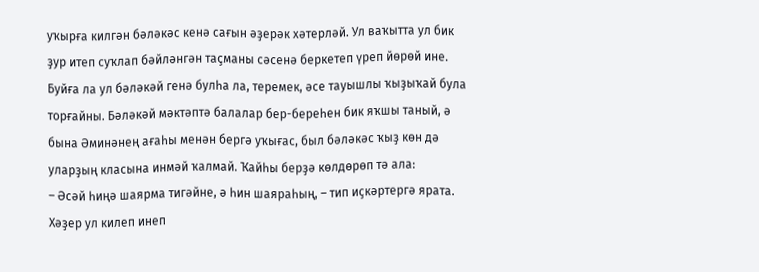уҡырға килгән бәләкәс кенә сағын әҙерәк хәтерләй. Ул ваҡытта ул бик ҙур итеп суҡлап бәйләнгән таҫманы сәсенә беркетеп үреп йөрөй ине. Буйға ла ул бәләкәй генә булһа ла, теремек, әсе тауышлы ҡыҙыҡай була торғайны. Бәләкәй мәктәптә балалар бер-береһен бик яҡшы таный, ә бына Әминәнең ағаһы менән бергә уҡығас, был бәләкәс ҡыҙ көн дә уларҙың класына инмәй ҡалмай. Ҡайһы берҙә көлдөрөп тә ала:
– Әсәй һиңә шаярма тигәйне, ә һин шаяраһың, – тип иҫкәртергә ярата.
Хәҙер ул килеп инеп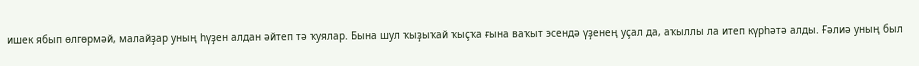ишек ябып өлгөрмәй, малайҙар уның һүҙен алдан әйтеп тә ҡуялар. Бына шул ҡыҙыҡай ҡыҫҡа ғына ваҡыт эсендә үҙенең уҫал да, аҡыллы ла итеп күрһәтә алды. Ғәлиә уның был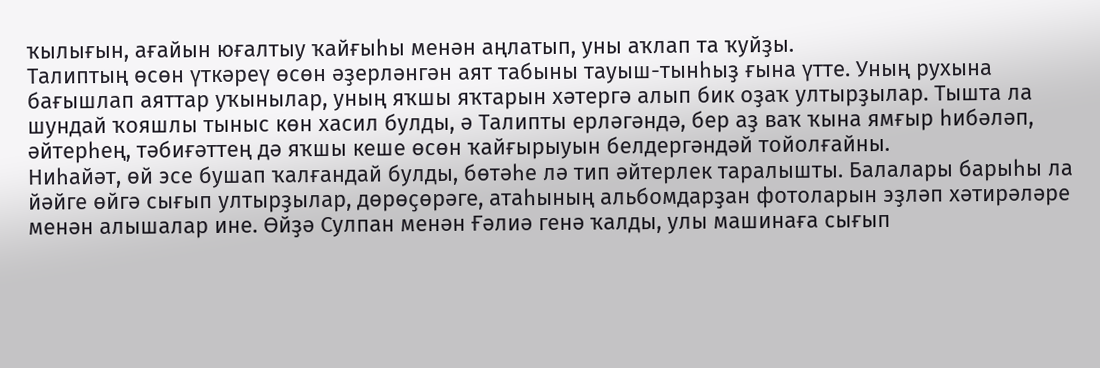ҡылығын, ағайын юғалтыу ҡайғыһы менән аңлатып, уны аҡлап та ҡуйҙы.
Талиптың өсөн үткәреү өсөн әҙерләнгән аят табыны тауыш-тынһыҙ ғына үтте. Уның рухына бағышлап аяттар уҡынылар, уның яҡшы яҡтарын хәтергә алып бик оҙаҡ ултырҙылар. Тышта ла шундай ҡояшлы тыныс көн хасил булды, ә Талипты ерләгәндә, бер аҙ ваҡ ҡына ямғыр һибәләп, әйтерһең, тәбиғәттең дә яҡшы кеше өсөн ҡайғырыуын белдергәндәй тойолғайны.
Ниһайәт, өй эсе бушап ҡалғандай булды, бөтәһе лә тип әйтерлек таралышты. Балалары барыһы ла йәйге өйгә сығып ултырҙылар, дөрөҫөрәге, атаһының альбомдарҙан фотоларын эҙләп хәтирәләре менән алышалар ине. Өйҙә Сулпан менән Ғәлиә генә ҡалды, улы машинаға сығып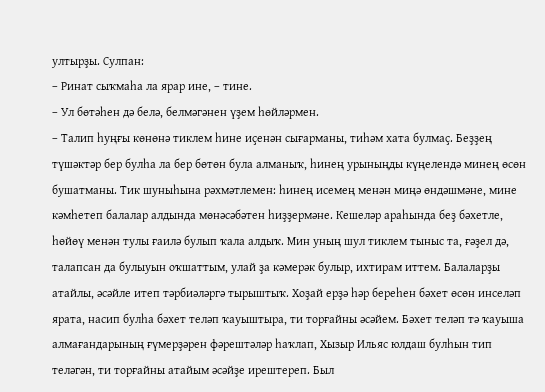ултырҙы. Сулпан:
– Ринат сыҡмаһа ла ярар ине, – тине.
– Ул бөтәһен дә белә, белмәгәнен үҙем һөйләрмен.
– Талип һуңғы көнөнә тиклем һине иҫенән сығарманы, тиһәм хата булмаҫ. Беҙҙең түшәктәр бер булһа ла бер бөтөн була алманыҡ, һинең урыныңды күңелендә минең өсөн бушатманы. Тик шуныһына рәхмәтлемен: һинең исемең менән миңә өндәшмәне, мине кәмһетеп балалар алдында мөнәсәбәтен һиҙҙермәне. Кешеләр араһында беҙ бәхетле, һөйөү менән тулы ғаилә булып ҡала алдыҡ. Мин уның шул тиклем тыныс та, ғәҙел дә, талапсан да булыуын оҡшаттым, улай ҙа кәмерәк булыр, ихтирам иттем. Балаларҙы атайлы, әсәйле итеп тәрбиәләргә тырыштыҡ. Хоҙай ерҙә һәр береһен бәхет өсөн инселәп ярата, насип булһа бәхет теләп ҡауыштыра, ти торғайны әсәйем. Бәхет теләп тә ҡауыша алмағандарының ғүмерҙәрен фәрештәләр һаҡлап, Хызыр Ильяс юлдаш булһын тип теләгән, ти торғайны атайым әсәйҙе ирештереп. Был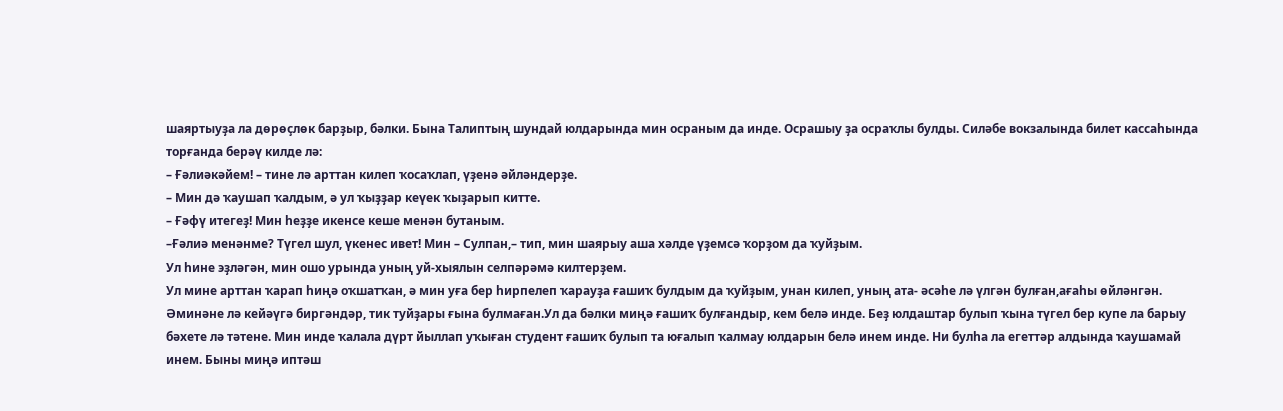шаяртыуҙа ла дөрөҫлөк барҙыр, бәлки. Бына Талиптың шундай юлдарында мин осраным да инде. Осрашыу ҙа осраҡлы булды. Силәбе вокзалында билет кассаһында торғанда берәү килде лә:
– Ғәлиәкәйем! – тине лә арттан килеп ҡосаҡлап, үҙенә әйләндерҙе.
– Мин дә ҡаушап ҡалдым, ә ул ҡыҙҙар кеүек ҡыҙарып китте.
– Ғәфү итегеҙ! Мин һеҙҙе икенсе кеше менән бутаным.
–Ғәлиә менәнме? Түгел шул, үкенес ивет! Мин – Сулпан,– тип, мин шаярыу аша хәлде үҙемсә ҡорҙом да ҡуйҙым.
Ул һине эҙләгән, мин ошо урында уның уй-хыялын селпәрәмә килтерҙем.
Ул мине арттан ҡарап һиңә оҡшатҡан, ә мин уға бер һирпелеп ҡарауҙа ғашиҡ булдым да ҡуйҙым, унан килеп, уның ата- әсәһе лә үлгән булған,ағаһы өйләнгән. Әминәне лә кейәүгә биргәндәр, тик туйҙары ғына булмаған.Ул да бәлки миңә ғашиҡ булғандыр, кем белә инде. Беҙ юлдаштар булып ҡына түгел бер купе ла барыу бәхете лә тәтене. Мин инде ҡалала дүрт йыллап уҡыған студент ғашиҡ булып та юғалып ҡалмау юлдарын белә инем инде. Ни булһа ла егеттәр алдында ҡаушамай инем. Быны миңә иптәш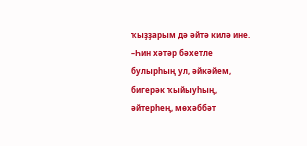ҡыҙҙарым дә әйтә килә ине.
–Һин хәтәр бәхетле булырһың ул, әйкәйем, бигерәк ҡыйыуһың, әйтерһең, мөхәббәт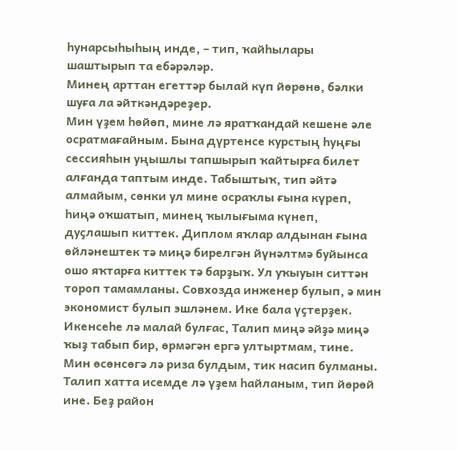һунарсыһыһың инде, – тип, ҡайһылары шаштырып та ебәрәләр.
Минең арттан егеттәр былай күп йөрөнө, бәлки шуға ла әйткәндәреҙер.
Мин үҙем һөйөп, мине лә яратҡандай кешене әле осратмағайным. Бына дүртенсе курстың һуңғы сессияһын уңышлы тапшырып ҡайтырға билет алғанда таптым инде. Табыштыҡ, тип әйтә алмайым, сөнки ул мине осраҡлы ғына күреп, һиңә оҡшатып, минең ҡылығыма күнеп, дуҫлашып киттек. Диплом яҡлар алдынан ғына өйләнештек тә миңә бирелгән йүнәлтмә буйынса ошо яҡтарға киттек тә барҙыҡ. Ул уҡыуын ситтән тороп тамамланы. Совхозда инженер булып, ә мин экономист булып эшләнем. Ике бала үҫтерҙек. Икенсеһе лә малай булғас, Талип миңә әйҙә миңә ҡыҙ табып бир, өрмәгән ергә ултыртмам, тине. Мин өсөнсөгә лә риза булдым, тик насип булманы. Талип хатта исемде лә үҙем һайланым, тип йөрөй ине. Беҙ район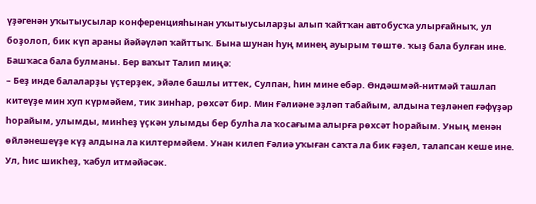үҙәгенән уҡытыусылар конференцияһынан уҡытыусыларҙы алып ҡайтҡан автобусҡа улырғайныҡ, ул боҙолоп, бик күп араны йәйәүләп ҡайттыҡ. Бына шунан һуң минең ауырым төштө. ҡыҙ бала булған ине. Башҡаса бала булманы. Бер ваҡыт Талип миңә:
– Беҙ инде балаларҙы үҫтерҙек, эйәле башлы иттек, Сулпан, һин мине ебәр. Өндәшмәй-нитмәй ташлап китеүҙе мин хуп күрмәйем, тик зинһар, рөхсәт бир. Мин Ғәлиәне эҙләп табайым, алдына теҙләнеп ғәфүҙәр һорайым, улымды, минһеҙ үҫкән улымды бер булһа ла ҡосағыма алырға рөхсәт һорайым. Уның менән өйләнешеүҙе күҙ алдына ла килтермәйем. Унан килеп Ғәлиә уҡыған саҡта ла бик ғәҙел, талапсан кеше ине. Ул, һис шикһеҙ, ҡабул итмәйәсәк.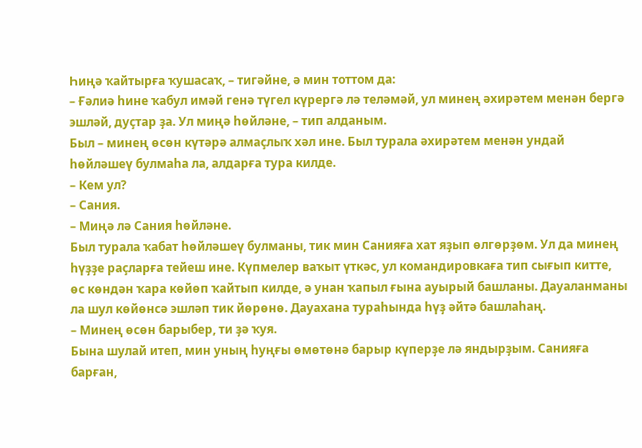Һиңә ҡайтырға ҡушасаҡ, – тигәйне, ә мин тоттом да:
– Ғәлиә һине ҡабул имәй генә түгел күрергә лә теләмәй, ул минең әхирәтем менән бергә эшләй, дуҫтар ҙа. Ул миңә һөйләне, – тип алданым.
Был – минең өсөн күтәрә алмаҫлыҡ хәл ине. Был турала әхирәтем менән ундай һөйләшеү булмаһа ла, алдарға тура килде.
– Кем ул?
– Сания.
– Миңә лә Сания һөйләне.
Был турала ҡабат һөйләшеү булманы, тик мин Санияға хат яҙып өлгөрҙөм. Ул да минең һүҙҙе раҫларға тейеш ине. Күпмелер ваҡыт үткәс, ул командировкаға тип сығып китте, өс көндән ҡара көйөп ҡайтып килде, ә унан ҡапыл ғына ауырый башланы. Дауаланманы ла шул көйөнсә эшләп тик йөрөнө. Дауахана тураһында һүҙ әйтә башлаһаң.
– Минең өсөн барыбер, ти ҙә ҡуя.
Бына шулай итеп, мин уның һуңғы өмөтөнә барыр күперҙе лә яндырҙым. Санияға барған,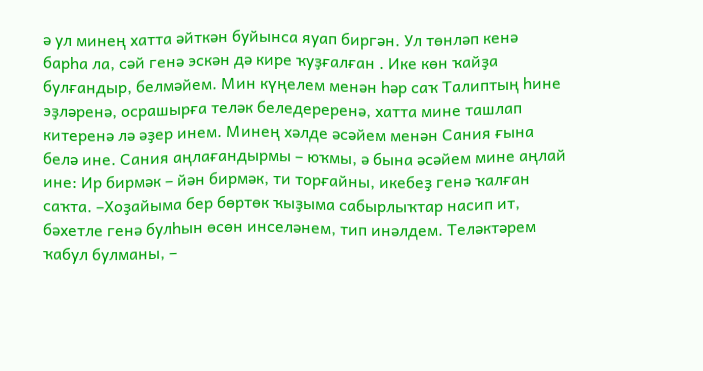ә ул минең хатта әйткән буйынса яуап биргән. Ул төнләп кенә барһа ла, сәй генә эскән дә кире ҡуҙғалған . Ике көн ҡайҙа булғандыр, белмәйем. Мин күңелем менән һәр саҡ Талиптың һине эҙләренә, осрашырға теләк беледереренә, хатта мине ташлап китеренә лә әҙер инем. Минең хәлде әсәйем менән Сания ғына белә ине. Сания аңлағандырмы – юҡмы, ә бына әсәйем мине аңлай ине: Ир бирмәк – йән бирмәк, ти торғайны, икебеҙ генә ҡалған саҡта. –Хоҙайыма бер бөртөк ҡыҙыма сабырлыҡтар насип ит, бәхетле генә булһын өсөн инселәнем, тип инәлдем. Теләктәрем ҡабул булманы, –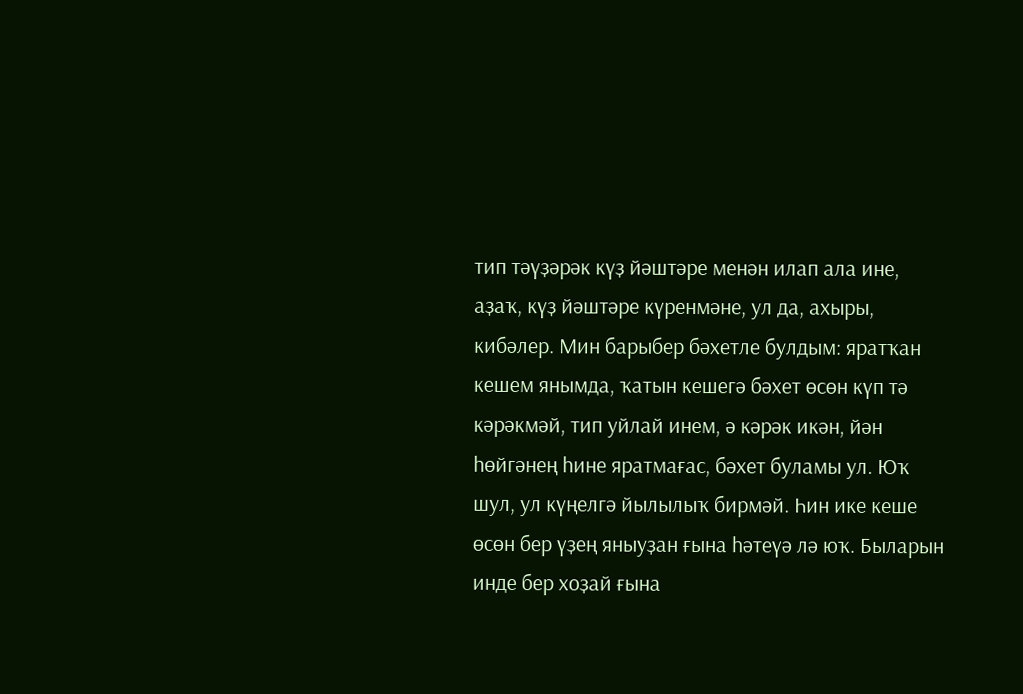тип тәүҙәрәк күҙ йәштәре менән илап ала ине, аҙаҡ, күҙ йәштәре күренмәне, ул да, ахыры, кибәлер. Мин барыбер бәхетле булдым: яратҡан кешем янымда, ҡатын кешегә бәхет өсөн күп тә кәрәкмәй, тип уйлай инем, ә кәрәк икән, йән һөйгәнең һине яратмағас, бәхет буламы ул. Юҡ шул, ул күңелгә йылылыҡ бирмәй. Һин ике кеше өсөн бер үҙең яныуҙан ғына һәтеүә лә юҡ. Быларын инде бер хоҙай ғына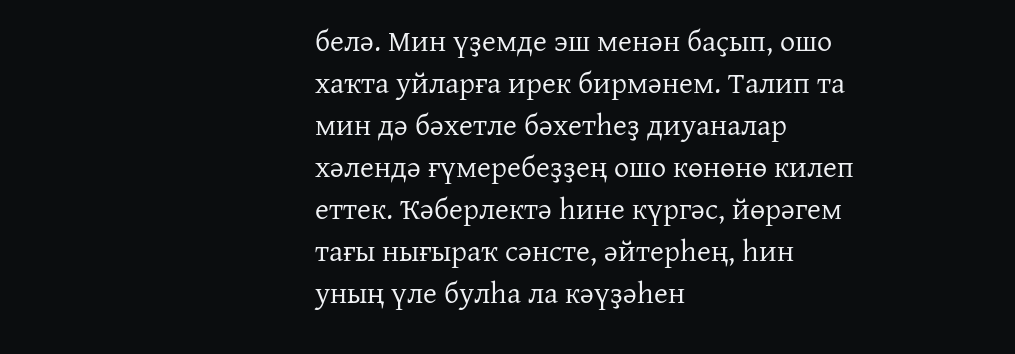белә. Мин үҙемде эш менән баҫып, ошо хаҡта уйларға ирек бирмәнем. Талип та мин дә бәхетле бәхетһеҙ диуаналар хәлендә ғүмеребеҙҙең ошо көнөнө килеп еттек. Ҡәберлектә һине күргәс, йөрәгем тағы нығыраҡ сәнсте, әйтерһең, һин уның үле булһа ла кәүҙәһен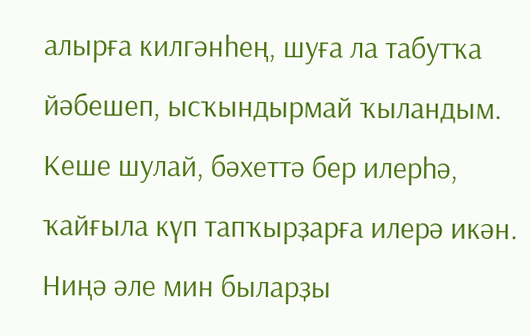алырға килгәнһең, шуға ла табутҡа йәбешеп, ысҡындырмай ҡыландым. Кеше шулай, бәхеттә бер илерһә, ҡайғыла күп тапҡырҙарға илерә икән. Ниңә әле мин быларҙы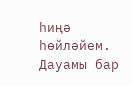һиңә һөйләйем.
Дауамы бар